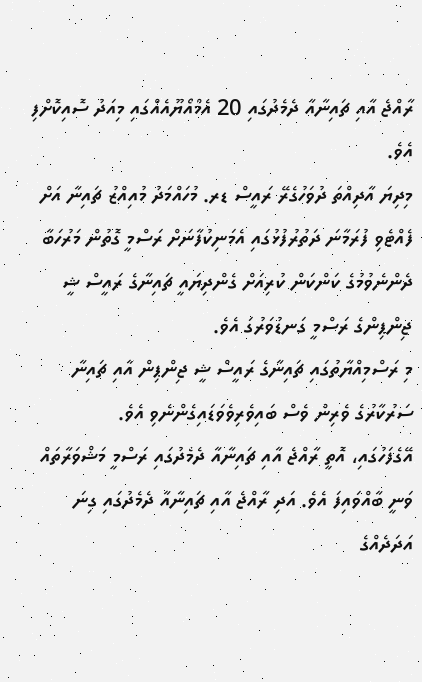ރާއްޖެ އާއި ޗައިނާއާ ދެމެދުގައި 20 އެމްއޯޔޫއެއްގައި މިއަދު ސޮއިކޮށްފި އެވެ.
މިދިޔަ އާދިއްތަ ދުވަހުގެރޭ ރައީސް ޑރ. މުހައްމަދު މުއިއްޒު ޗައިނާ އަށް ފެއްޓެވި ފުރަމާނަ ދަތުރުފުޅުގައި އެމަނިކުފާނަށް ރަސްމީ ގޮތުން މަރުހަބާ ދެންނެވުމުގެ ކަންކަން ކުރިއަށް ގެންދިޔައީ ޗައިނާގެ ރައީސް ޝީ ޖިންޕިންގެ ރަސްމީ ގަނޑުވަރުގަ އެވެ.
މި ރަސްމިއްޔާތުގައި ޗައިނާގެ ރައީސް ޝީ ޖިންޕިން އާއި ޗައިނާ ސަރުކާރުގެ ވެރިން ވެސް ބައިވެރިވެވަޑައިގެންނެވި އެވެ.
އޭގެފަހުގައި، އޮތީ ރާއްޖެ އާއި ޗައިނާއާ ދެމެދުގައި ރަސްމީ މަޝްވަރާތައް ވަނީ ބާއްވައިފަ އެވެ. އަދި ރާއްޖެ އާއި ޗައިނާއާ ދެމެދުގައި ގިނަ އަދަދެއްގެ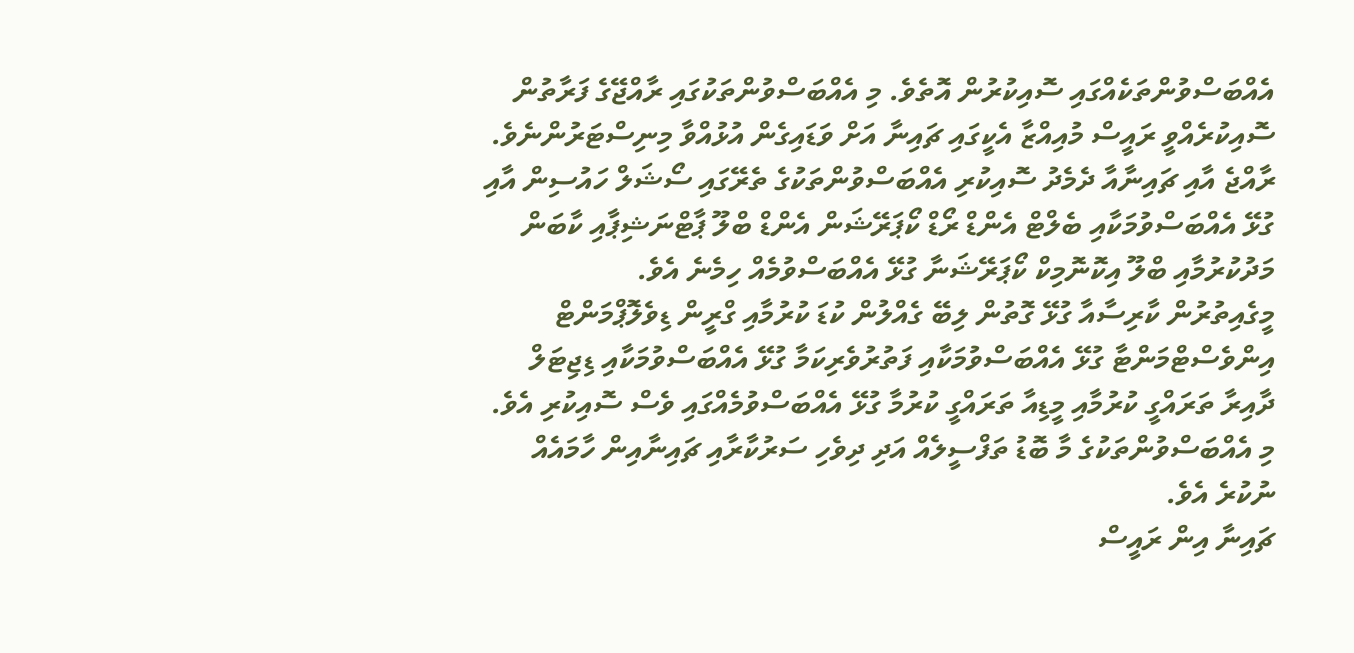އެއްބަސްވުންތަކެއްގައި ސޮއިކުރުން އޮތެވެ. މި އެއްބަސްވުންތަކުގައި ރާއްޖޭގެ ފަރާތުން ސޮއިކުރެއްވީ ރައީސް މުއިއްޒާ އެކީގައި ޗައިނާ އަށް ވަޑައިގެން އުޅުއްވާ މިނިސްޓަރުންނެވެ.
ރާއްޖެ އާއި ޗައިނާއާ ދެމެދު ސޮއިކުރި އެއްބަސްވުންތަކުގެ ތެރޭގައި ސޯޝަލް ހައުސިން އާއި ގުޅޭ އެއްބަސްވުމަކާއި ބެލްޓް އެންޑް ރޯޑް ކޯޕަރޭޝަން އެންޑް ބްލޫ ޕާޓްނަޝިޕާއި ކާބަން މަދުކުރުމާއި ބްލޫ އިކޮނޮމިކް ކޯޕަރޭޝަނާ ގުޅޭ އެއްބަސްވުމެއް ހިމެނެ އެވެ.
މީގެއިތުރުން ކާރިސާއާ ގުޅޭ ގޮތުން ލިބޭ ގެއްލުން ކުޑަ ކުރުމާއި ގްރީން ޑިވެލޮޕްމަންޓް އިންވެސްޓްމަންޓާ ގުޅޭ އެއްބަސްވުމަކާއި ފަތުރުވެރިކަމާ ގުޅޭ އެއްބަސްވުމަކާއި ޑިޖިޓަލް ދާއިރާ ތަރައްގީ ކުރުމާއި މީޑިއާ ތަރައްގީ ކުރުމާ ގުޅޭ އެއްބަސްވުމެއްގައި ވެސް ސޮއިކުރި އެވެ.
މި އެއްބަސްވުންތަކުގެ މާ ބޮޑު ތަފްސީލެއް އަދި ދިވެހި ސަރުކާރާއި ޗައިނާއިން ހާމައެއް ނުކުރެ އެވެ.
ޗައިނާ އިން ރައީސް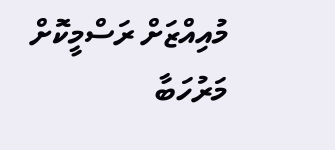މުއިއްޒަށް ރަސްމީކޮށް މަރުހަބާ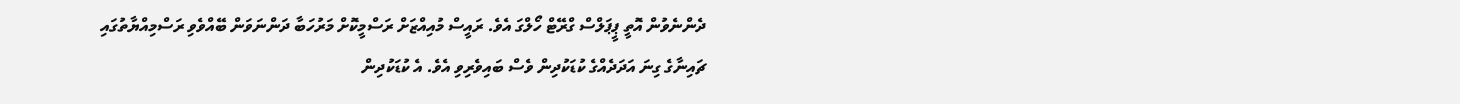ދެންނެވުން އޮތީ ޕީޕަލްސް ގްރޭޓް ހޯލްގަ އެވެ. ރައީސް މުއިއްޒަށް ރަސްމީކޮށް މަރުހަބާ ދަންނަވަން ބޭއްވެވި ރަސްމިއްޔާތުގައި ޗައިނާގެ ގިނަ އަދަދެއްގެ ކުޑަކުދިން ވެސް ބައިވެރިވި އެވެ. އެ ކުޑަކުދިން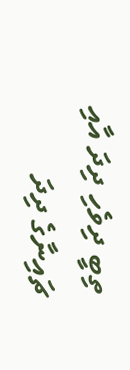ތިބީ ދިވެހި ދިދަ އާއި ޗައިނާގެ ދިދަ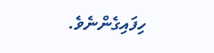ހިފައިގެންނެވެ.